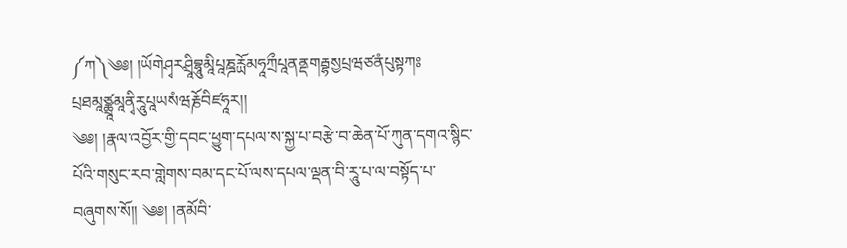༼ཀ༽༄༅། །ཡོགེཤྭརཤྲཱིབྷཱུམཱིཔཱཎྜརྻོམཧཱཀྲྀཔཱནནྡགརྦྷསྱཔྲཝཙནཾཔུསྟཀཿཔྲཐམཱཙྪྲཱམཱནྭིརཱུཔཱཡསཾཝརྞོབིཛཧཱར།།
༄༅། །རྣལ་འབྱོར་གྱི་དབང་ཕྱུག་དཔལ་ས་སྐྱ་པ་བརྩེ་བ་ཆེན་པོ་ཀུན་དགའ་སྙིང་པོའི་གསུང་རབ་གླེགས་བམ་དང་པོ་ལས་དཔལ་ལྡན་བི་རཱུ་པ་ལ་བསྟོད་པ་བཞུགས་སོ།། ༄༅། །ནམོབི་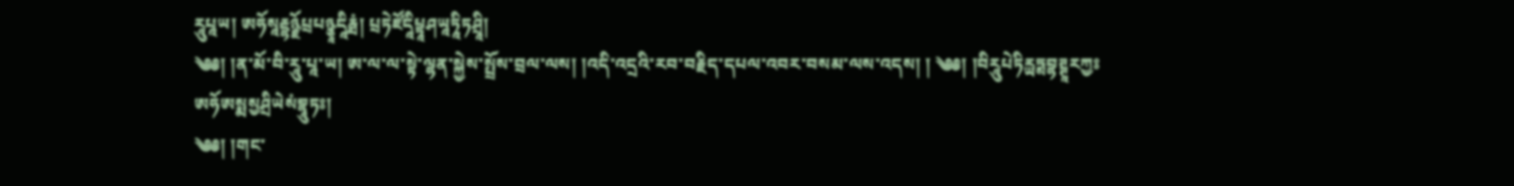རཱུཔཱཡ། ཨཧོསཱརྡྷཉྫོཔྲཔཉྩཱདཱིརྠཾ། པྲཏེཛོདཱིཔྟཱཤཡཱཏཱིཏཤྲཱི།
༄༅། །ན་མོ་བི་རཱུ་པཱ་ཡ། ཨ་ལ་ལ་སྟེ་ལྷན་སྐྱེས་སྤྲོས་བྲལ་ལས། །འདི་འདྲའི་རབ་བརྗིད་དཔལ་འབར་བསམ་ལས་འདས། ། ༄༅། །བིརཱུཔེཏིརྻཏྶབྷཊྚཱརཀྱཿ ཨཧོཨསྨསྱཤྲིཡེསཾབྷཱུཏཿ།
༄༅། །གང་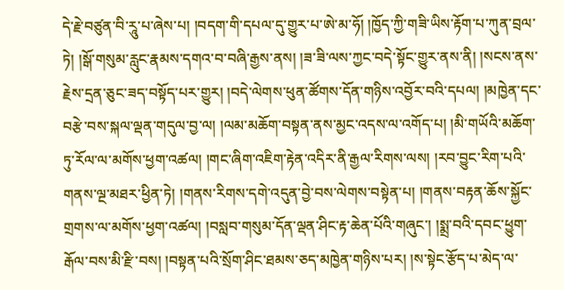དེ་རྗེ་བཙུན་བི་རཱུ་པ་ཞེས་པ། །བདག་གི་དཔལ་དུ་གྱུར་པ་ཨེ་མ་ཧོ། །ཁྱོད་ཀྱི་གཟི་ཡིས་རྟོག་པ་ཀུན་བྲལ་ཏེ། །སྒོ་གསུམ་རླུང་རྣམས་དགའ་བ་བཞི་རྒྱས་ནས། །ཟ་ཟི་ལས་ཀྱང་བདེ་སྟོང་གྱུར་ནས་ནི། །སངས་ནས་རྗེས་དྲན་ཅུང་ཟད་བསྟོད་པར་གྱུར། །བདེ་ལེགས་ཕུན་ཚོགས་དོན་གཉིས་འབྱོར་བའི་དཔལ། །མཁྱེན་དང་བརྩེ་བས་སྐལ་ལྡན་གདུལ་བྱ་ལ། །ལམ་མཆོག་བསྟན་ནས་མྱང་འདས་ལ་འགོད་པ། །མི་གཡོའི་མཆོག་ཏུ་རོལ་ལ་མགོས་ཕྱག་འཚལ། །གང་ཞིག་འཇིག་རྟེན་འདིར་ནི་རྒྱལ་རིགས་ལས། །རབ་བྱུང་རིག་པའི་གནས་ལྔ་མཐར་ཕྱིན་ཏེ། །གནས་རིགས་དགེ་འདུན་བྱེ་བས་ལེགས་བསྟེན་པ། །གནས་བརྟན་ཆོས་སྐྱོང་གྲགས་ལ་མགོས་ཕྱག་འཚལ། །བསླབ་གསུམ་དོན་ལྡན་ཤིང་རྟ་ཆེན་པོའི་གཞུང་། །སྨྲ་བའི་དབང་ཕྱུག་རྒོལ་བས་མི་རྫི་བས། །བསྟན་པའི་སྲོག་ཤིང་ཐམས་ཅད་མཁྱེན་གཉིས་པར། །ས་སྟེང་རྩོད་པ་མེད་ལ་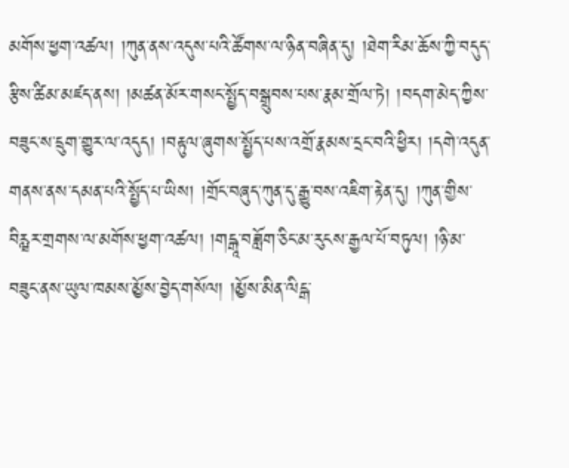མགོས་ཕྱག་འཚལ། །ཀུན་ནས་འདུས་པའི་ཚོགས་ལ་ཉིན་བཞིན་དུ། །ཐེག་རིམ་ཆོས་ཀྱི་བདུད་རྩིས་ཚིམ་མཛད་ནས། །མཚན་མོར་གསང་སྤྱོད་བསྒྲུབས་པས་རྣམ་གྲོལ་ཏེ། །བདག་མེད་ཀྱིས་བཟུང་ས་དྲུག་གྱུར་ལ་འདུད། །བརྟུལ་ཞུགས་སྤྱོད་པས་འགྲོ་རྣམས་དྲང་བའི་ཕྱིར། །དགེ་འདུན་གནས་ནས་དམན་པའི་སྤྱོད་པ་ཡིས། །གྲོང་བཞུད་ཀུན་དུ་རྒྱུ་བས་འཇིག་རྟེན་དུ། །ཀུན་གྱིས་བིརྺར་གྲགས་ལ་མགོས་ཕྱག་འཚལ། །གདྒཱ་བཟློག་ཅིང་མ་རུངས་རྒྱལ་པོ་བཏུལ། །ཉི་མ་བཟུང་ནས་ཡུལ་ཁམས་མྱོས་བྱེད་གསོལ། །མྱོས་མིན་ལིངྒ་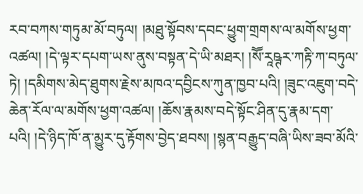རབ་བཀས་གཏུམ་མོ་བཏུལ། །མཐུ་སྟོབས་དབང་ཕྱུག་གྲགས་ལ་མགོས་ཕྱག་འཚལ། །དེ་ལྟར་དཔག་ཡས་ནུས་བསྟན་དེ་ཡི་མཐར། །སཽ་རཱཥྚར་ཀརྟི་ཀ་བཏུལ་ཏེ། །དམིགས་མེད་ཐུགས་རྗེས་མཁའ་དབྱིངས་ཀུན་ཁྱབ་པའི། །ཟུང་འཇུག་བདེ་ཆེན་རོལ་ལ་མགོས་ཕྱག་འཚལ། །ཆོས་རྣམས་བདེ་སྟོང་ཤིན་དུ་རྣམ་དག་པའི། །དེ་ཉིད་ཁོ་ན་མྱུར་དུ་རྟོགས་བྱེད་ཐབས། །སྙན་བརྒྱུད་བཞི་ཡིས་ཟབ་མོའི་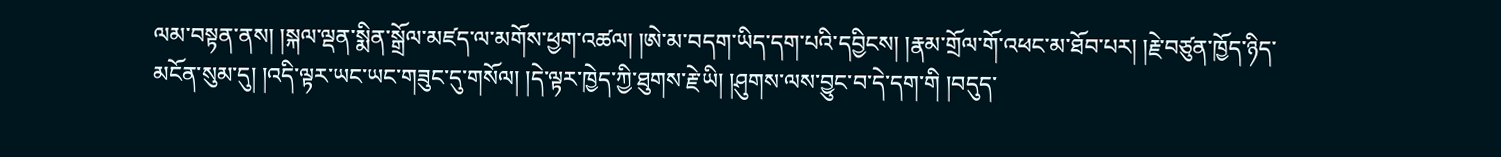ལམ་བསྟན་ནས། །སྐལ་ལྡན་སྨིན་སྒྲོལ་མཛད་ལ་མགོས་ཕྱག་འཚལ། །ཨེ་མ་བདག་ཡིད་དག་པའི་དབྱིངས། །རྣམ་གྲོལ་གོ་འཕང་མ་ཐོབ་པར། །རྗེ་བཙུན་ཁྱོད་ཉིད་མངོན་སུམ་དུ། །འདི་ལྟར་ཡང་ཡང་གཟུང་དུ་གསོལ། །དེ་ལྟར་ཁྱེད་ཀྱི་ཐུགས་རྗེ་ཡི། །ཤུགས་ལས་བྱུང་བ་དེ་དག་གི །བདུད་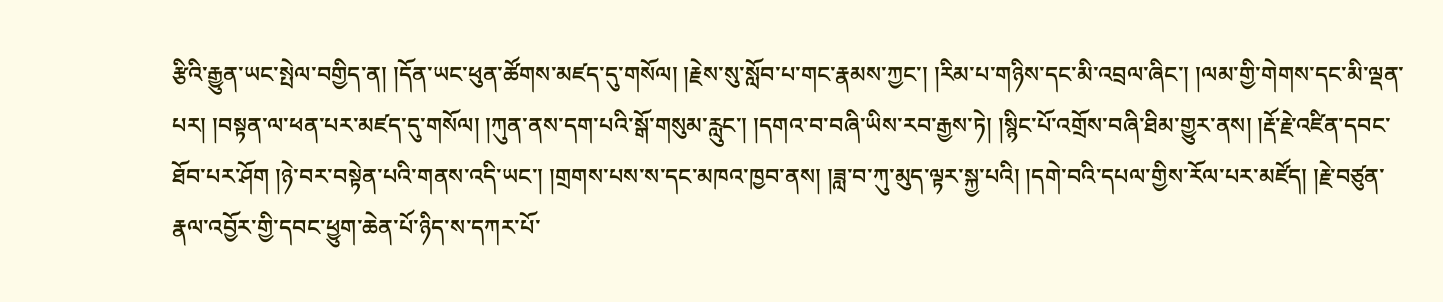རྩིའི་རྒྱུན་ཡང་སྤེལ་བགྱིད་ན། །དོན་ཡང་ཕུན་ཚོགས་མཛད་དུ་གསོལ། །རྗེས་སུ་སློབ་པ་གང་རྣམས་ཀྱང་། །རིམ་པ་གཉིས་དང་མི་འབྲལ་ཞིང་། །ལམ་གྱི་གེགས་དང་མི་ལྡན་པར། །བསྟན་ལ་ཕན་པར་མཛད་དུ་གསོལ། །ཀུན་ནས་དག་པའི་སྒོ་གསུམ་རླུང་། །དགའ་བ་བཞི་ཡིས་རབ་རྒྱས་ཏེ། །སྙིང་པོ་འགྲོས་བཞི་ཐིམ་གྱུར་ནས། །རྡོ་རྗེ་འཛིན་དབང་ཐོབ་པར་ཤོག །ཉེ་བར་བསྟེན་པའི་གནས་འདི་ཡང་། །གྲགས་པས་ས་དང་མཁའ་ཁྱབ་ནས། །ཟླ་བ་ཀུ་མུད་ལྟར་སྐྱ་པའི། །དགེ་བའི་དཔལ་གྱིས་རོལ་པར་མཛོད། །རྗེ་བཙུན་རྣལ་འབྱོར་གྱི་དབང་ཕྱུག་ཆེན་པོ་ཉིད་ས་དཀར་པོ་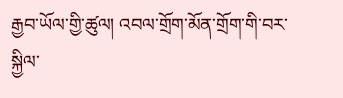རྒྱབ་ཡོལ་གྱི་ཚུལ། འབལ་གྲོག་མོན་གྲོག་གི་བར་སྐྱིལ་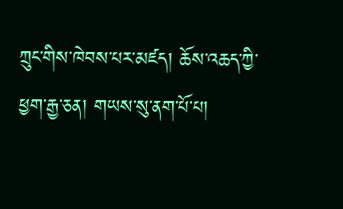ཀྲུང་གིས་ཁེབས་པར་མཛད། ཆོས་འཆད་ཀྱི་ཕྱག་རྒྱ་ཅན། གཡས་སུ་ནག་པོ་པ།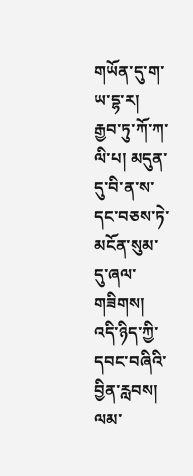གཡོན་དུ་ག་ཡ་དྷ་ར། རྒྱབ་ཏུ་ཀོ་ཀ་ལི་པ། མདུན་དུ་བི་ན་ས་དང་བཅས་ཏེ་མངོན་སུམ་དུ་ཞལ་གཟིགས། འདི་ཉིད་ཀྱི་དབང་བཞིའི་བྱིན་རླབས། ལམ་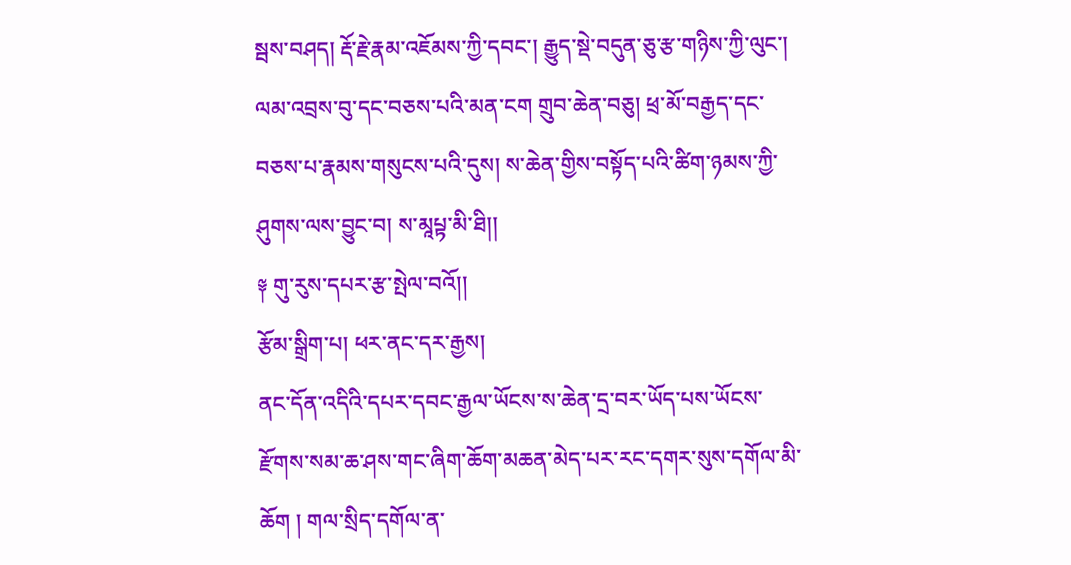སྦས་བཤད། རྡོ་རྗེ་རྣམ་འཇོམས་ཀྱི་དབང་། རྒྱུད་སྡེ་བདུན་ཅུ་རྩ་གཉིས་ཀྱི་ལུང་། ལམ་འབྲས་བུ་དང་བཅས་པའི་མན་ངག གྲུབ་ཆེན་བཅུ། ཕྲ་མོ་བརྒྱད་དང་བཅས་པ་རྣམས་གསུངས་པའི་དུས། ས་ཆེན་གྱིས་བསྟོད་པའི་ཚིག་ཉམས་ཀྱི་ཤུགས་ལས་བྱུང་བ། ས་མཱཔྟ་མི་ཐི།།
༈ གུ་རུས་དཔར་རྩ་སྤེལ་བའོ།།
རྩོམ་སྒྲིག་པ། ཕར་ནང་དར་རྒྱས།
ནང་དོན་འདིའི་དཔར་དབང་རྒྱལ་ཡོངས་ས་ཆེན་དྲ་བར་ཡོད་པས་ཡོངས་རྫོགས་སམ་ཆ་ཤས་གང་ཞིག་ཆོག་མཆན་མེད་པར་རང་དགར་སུས་དགོལ་མི་ཆོག ། གལ་སྲིད་དགོལ་ན་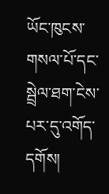ཡོང་ཁུངས་གསལ་པོ་དང་སྦྲེལ་ཐག་ངེས་པར་དུ་འགོད་དགོས།